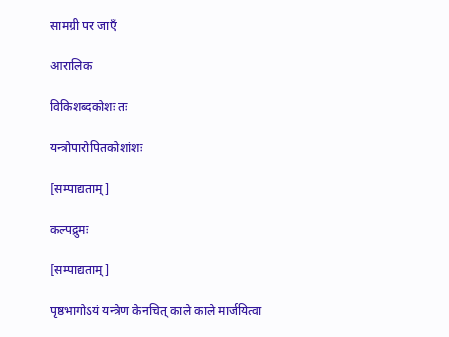सामग्री पर जाएँ

आरालिक

विकिशब्दकोशः तः

यन्त्रोपारोपितकोशांशः

[सम्पाद्यताम्]

कल्पद्रुमः

[सम्पाद्यताम्]

पृष्ठभागोऽयं यन्त्रेण केनचित् काले काले मार्जयित्वा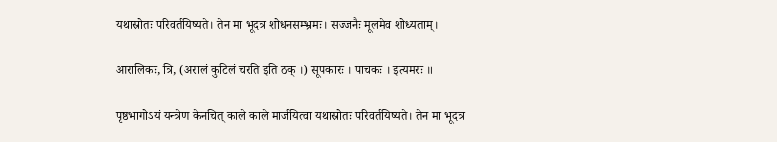यथास्रोतः परिवर्तयिष्यते। तेन मा भूदत्र शोधनसम्भ्रमः। सज्जनैः मूलमेव शोध्यताम्।

आरालिकः, त्रि, (अरालं कुटिलं चरति इति ठक् ।) सूपकारः । पाचकः । इत्यमरः ॥

पृष्ठभागोऽयं यन्त्रेण केनचित् काले काले मार्जयित्वा यथास्रोतः परिवर्तयिष्यते। तेन मा भूदत्र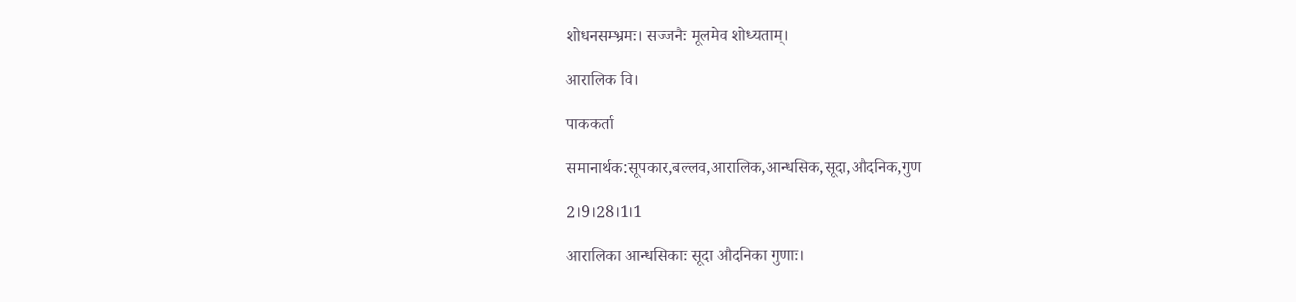शोधनसम्भ्रमः। सज्जनैः मूलमेव शोध्यताम्।

आरालिक वि।

पाककर्ता

समानार्थक:सूपकार,बल्लव,आरालिक,आन्धसिक,सूदा,औदनिक,गुण

2।9।28।1।1

आरालिका आन्धसिकाः सूदा औदनिका गुणाः।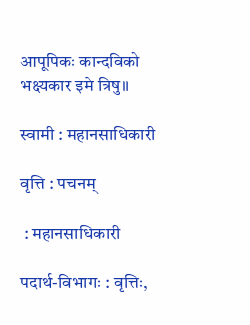आपूपिकः कान्दविको भक्ष्यकार इमे त्रिषु॥

स्वामी : महानसाधिकारी

वृत्ति : पचनम्

 : महानसाधिकारी

पदार्थ-विभागः : वृत्तिः,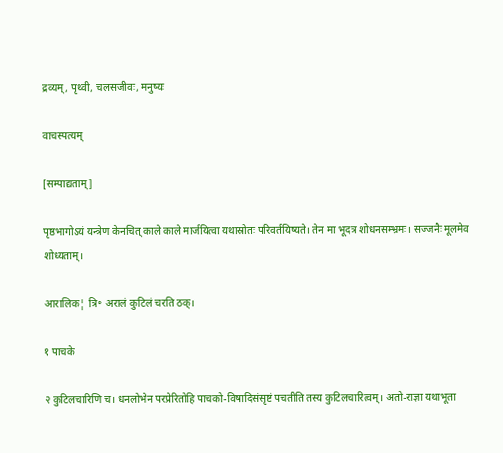द्रव्यम्, पृथ्वी, चलसजीवः, मनुष्यः

वाचस्पत्यम्

[सम्पाद्यताम्]

पृष्ठभागोऽयं यन्त्रेण केनचित् काले काले मार्जयित्वा यथास्रोतः परिवर्तयिष्यते। तेन मा भूदत्र शोधनसम्भ्रमः। सज्जनैः मूलमेव शोध्यताम्।

आरालिक¦ त्रि॰ अरालं कुटिलं चरति ठक्।

१ पाचके

२ कुटिलचारिणि च। धनलोभेन परप्रेरितोहि पाचको-विषादिसंसृष्टं पचतीति तस्य कुटिलचारित्वम्। अतो-राज्ञा यथाभूता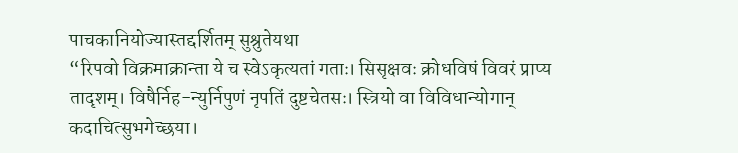पाचकानियोज्यास्तद्दर्शितम् सुश्रुतेयथा
“रिपवो विक्रमाक्रान्ता ये च स्वेऽकृत्यतां गताः। सिसृक्षवः क्रोधविषं विवरं प्राप्य तादृशम्। विषैर्निह-न्युर्निपुणं नृपतिं दुष्टचेतसः। स्त्रियो वा विविधान्योगान् कदाचित्सुभगेच्छया।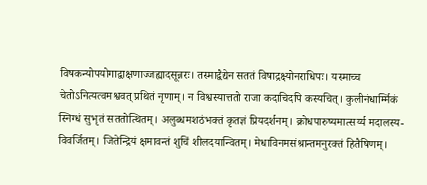विषकन्योपयोगाद्वाक्षणाज्जह्यादसून्नरः। तस्माद्वैद्येन सततं विषाद्रक्ष्योनराधिपः। यस्माच्च चेतोऽनित्यत्वमश्ववत् प्रथितं नृणाम्। न विश्वस्यात्ततो राजा कदाचिदपि कस्यचित्। कुलीनंधार्म्मिकं स्निग्धं सुभृतं सततोत्थितम्। अलुब्धमशठंभक्तं कृतज्ञं प्रियदर्शनम्। क्रोधपारुष्यमात्सर्य्य मदालस्य-विवर्जितम्। जितेन्द्रियं क्षमावन्तं शुचिं शीलदयान्वितम्। मेधाविनमसंश्रान्तमनुरक्तं हितैषिणम्।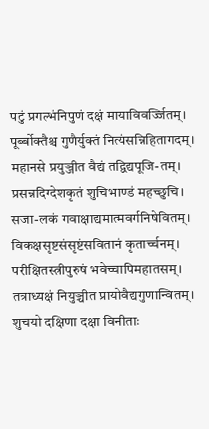पटुं प्रगल्भंनिपुणं दक्षं मायाविवर्ज्जितम्। पूर्ब्बोक्तैश्च गुणैर्युक्तं नित्यंसन्निहितागदम्। महानसे प्रयुञ्जीत वैद्यं तद्विद्यपूजि-तम्। प्रसन्नदिग्देशकृतं शुचिभाण्डं महच्छुचि। सजा-लकं गवाक्षाद्यमात्मवर्गनिषेवितम्। विकक्षसृष्टसंसृष्टंसवितानं कृतार्च्चनम्। परीक्षितस्त्रीपुरुषं भवेच्चापिमहातसम्। तत्राध्यक्षं नियुञ्चीत प्रायोवैद्यगुणान्वितम्। शुचयो दक्षिणा दक्षा विनीताः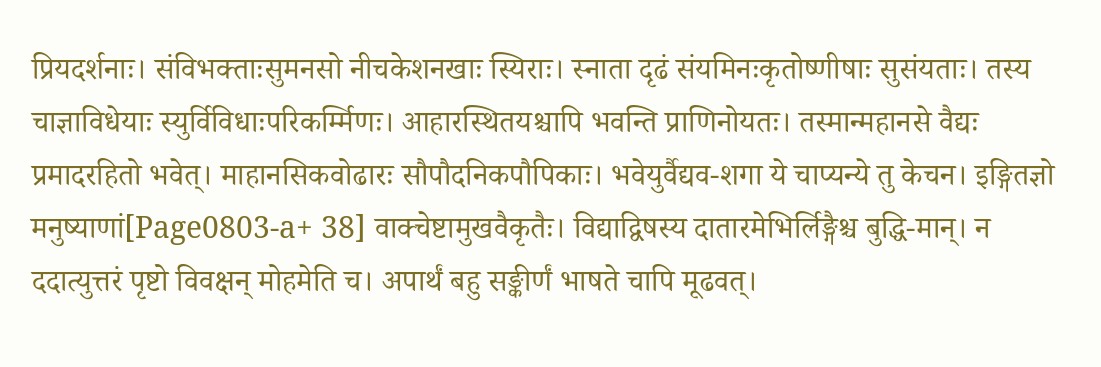प्रियदर्शनाः। संविभक्ताःसुमनसो नीचकेशनखाः स्यिराः। स्नाता दृढं संयमिनःकृतोष्णीषाः सुसंयताः। तस्य चाज्ञाविधेयाः स्युर्विविधाःपरिकर्म्मिणः। आहारस्थितयश्चापि भवन्ति प्राणिनोयतः। तस्मान्महानसे वैद्यः प्रमादरहितो भवेत्। माहानसिकवोढारः सौपौदनिकपौपिकाः। भवेयुर्वैद्यव-शगा ये चाप्यन्ये तु केचन। इङ्गितज्ञो मनुष्याणां[Page0803-a+ 38] वाक्चेष्टामुखवैकृतैः। विद्याद्विषस्य दातारमेभिर्लिङ्गैश्च बुद्धि-मान्। न ददात्युत्तरं पृष्टो विवक्षन् मोहमेति च। अपार्थं बहु सङ्कीर्णं भाषते चापि मूढवत्।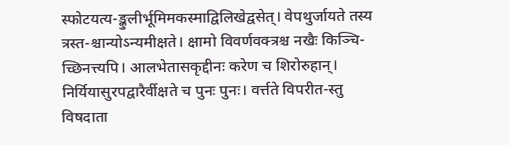स्फोटयत्य-ङ्कुलीर्भूमिमकस्माद्विलिखेद्वसेत्। वेपथुर्जायते तस्य त्रस्त-श्चान्योऽन्यमीक्षते। क्षामो विवर्णवक्त्रश्च नखैः किञ्चि-च्छिनत्त्यपि। आलभेतासकृद्दीनः करेण च शिरोरुहान्। निर्यियासुरपद्वारैर्वीक्षते च पुनः पुनः। वर्त्तते विपरीत-स्तु विषदाता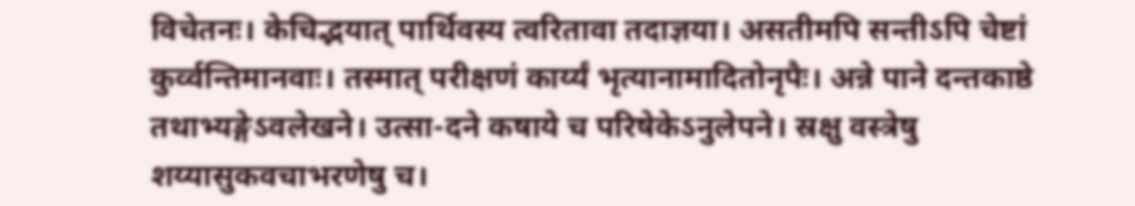विचेतनः। केचिद्भयात् पार्थिवस्य त्वरितावा तदाज्ञया। असतीमपि सन्तीऽपि चेष्टां कुर्व्वन्तिमानवाः। तस्मात् परीक्षणं कार्य्यं भृत्यानामादितोनृपैः। अन्ने पाने दन्तकाष्ठे तथाभ्यङ्गेऽवलेखने। उत्सा-दने कषाये च परिषेकेऽनुलेपने। स्रक्षु वस्त्रेषु शय्यासुकवचाभरणेषु च।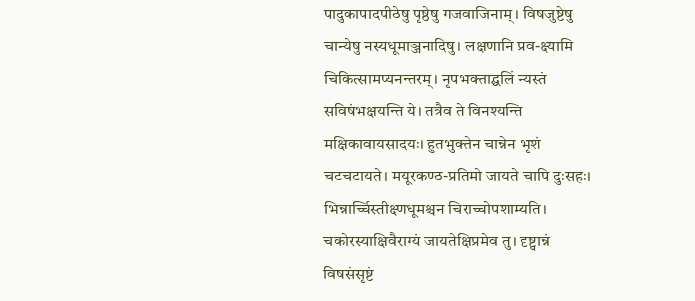पादुकापादपीठेषु पृष्ठेषु गजवाजिनाम्। विषजुष्टेषु चान्येषु नस्यधूमाञ्जनादिषु। लक्षणानि प्रव-क्ष्यामि चिकित्सामप्यनन्तरम्। नृपभक्ताद्घलिं न्यस्तं सविषंभक्षयन्ति ये। तत्रैव ते विनश्यन्ति मक्षिकावायसादयः। हुतभुक्तेन चान्नेन भृशं चटचटायते। मयूरकण्ठ-प्रतिमो जायते चापि दुःसहः। भिन्नार्च्चिस्तीक्ष्णधूमश्चन चिराच्चोपशाम्यति। चकोरस्याक्षिवैराग्यं जायतेक्षिप्रमेव तु। दृष्ट्वान्नं विषसंसृष्टं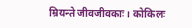म्रियन्ते जीवजीवकाः। कोकिलः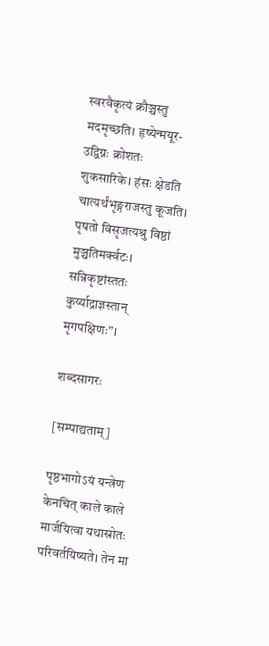स्वरवैकृत्यं क्रौञ्चस्तु मदमृच्छति। हृष्येन्मयूर-उद्विग्नः क्रोशतः शुकसारिके। हंसः क्षेडति चात्यर्थंभृङ्गराजस्तु कूजति। पृषतो विसृजत्यश्रु विष्ठां मुञ्चतिमर्क्वटः। सन्निकृष्टांस्ततः कुर्य्याद्राज्ञस्तान् मृगपक्षिणः”।

शब्दसागरः

[सम्पाद्यताम्]

पृष्ठभागोऽयं यन्त्रेण केनचित् काले काले मार्जयित्वा यथास्रोतः परिवर्तयिष्यते। तेन मा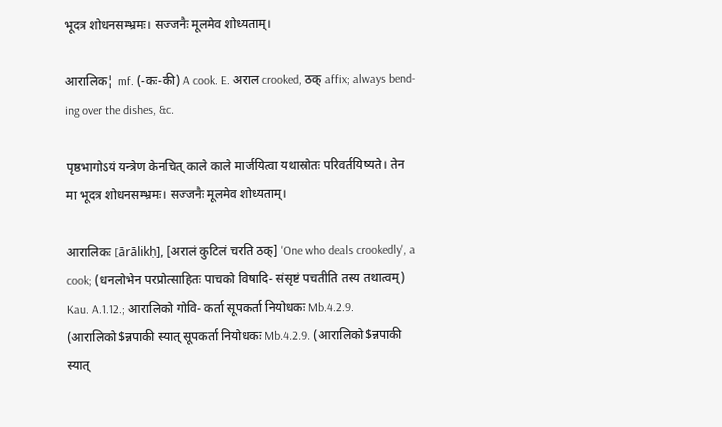भूदत्र शोधनसम्भ्रमः। सज्जनैः मूलमेव शोध्यताम्।

आरालिक¦ mf. (-कः-की) A cook. E. अराल crooked, ठक् affix; always bend- ing over the dishes, &c.

पृष्ठभागोऽयं यन्त्रेण केनचित् काले काले मार्जयित्वा यथास्रोतः परिवर्तयिष्यते। तेन मा भूदत्र शोधनसम्भ्रमः। सज्जनैः मूलमेव शोध्यताम्।

आरालिकः [ārālikḥ], [अरालं कुटिलं चरति ठक्] 'One who deals crookedly', a cook; (धनलोभेन परप्रोत्साहितः पाचको विषादि- संसृष्टं पचतीति तस्य तथात्वम्) Kau. A.1.12.; आरालिको गोवि- कर्ता सूपकर्ता नियोधकः Mb.4.2.9. (आरालिको$न्नपाकी स्यात् सूपकर्ता नियोधकः Mb.4.2.9. (आरालिको$न्नपाकी स्यात्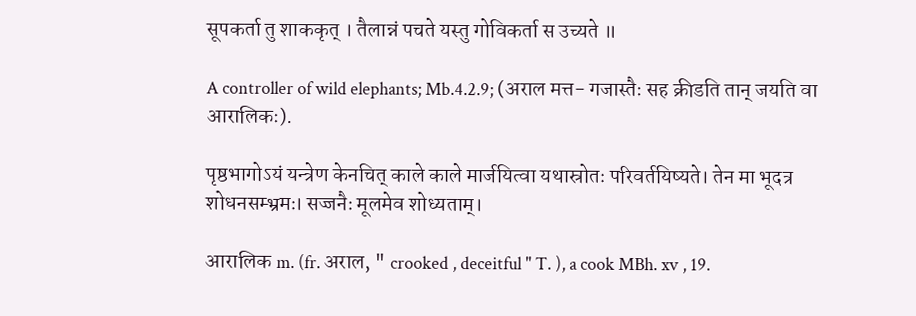सूपकर्ता तु शाककृत् । तैलान्नं पचते यस्तु गोविकर्ता स उच्यते ॥

A controller of wild elephants; Mb.4.2.9; (अराल मत्त- गजास्तैः सह क्रीडति तान् जयति वा आरालिकः).

पृष्ठभागोऽयं यन्त्रेण केनचित् काले काले मार्जयित्वा यथास्रोतः परिवर्तयिष्यते। तेन मा भूदत्र शोधनसम्भ्रमः। सज्जनैः मूलमेव शोध्यताम्।

आरालिक m. (fr. अराल, " crooked , deceitful " T. ), a cook MBh. xv , 19.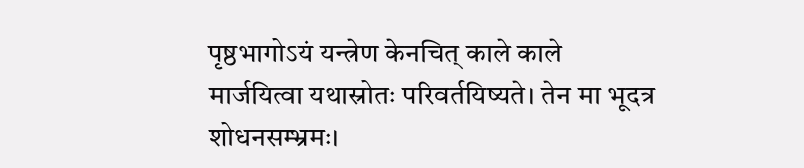पृष्ठभागोऽयं यन्त्रेण केनचित् काले काले मार्जयित्वा यथास्रोतः परिवर्तयिष्यते। तेन मा भूदत्र शोधनसम्भ्रमः।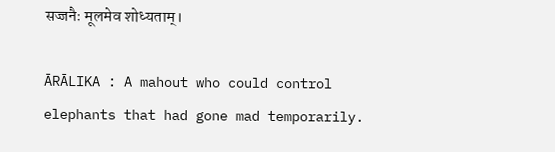सज्जनैः मूलमेव शोध्यताम्।

ĀRĀLIKA : A mahout who could control elephants that had gone mad temporarily.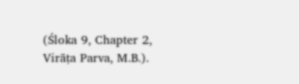(Śloka 9, Chapter 2, Virāṭa Parva, M.B.).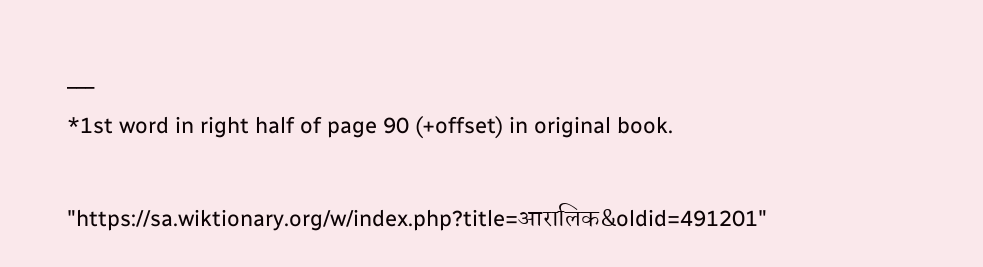___
*1st word in right half of page 90 (+offset) in original book.

"https://sa.wiktionary.org/w/index.php?title=आरालिक&oldid=491201"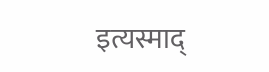इत्यस्माद्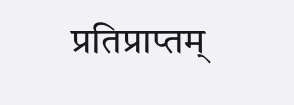प्रतिप्राप्तम्